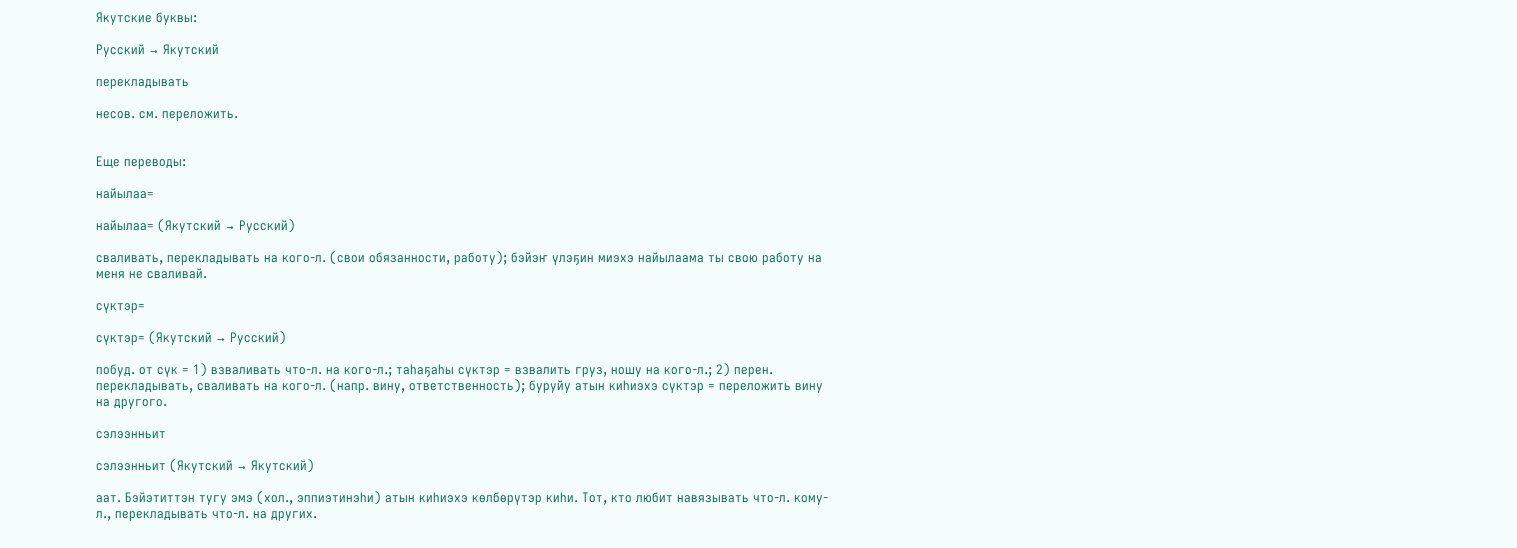Якутские буквы:

Русский → Якутский

перекладывать

несов. см. переложить.


Еще переводы:

найылаа=

найылаа= (Якутский → Русский)

сваливать, перекладывать на кого-л. (свои обязанности, работу); бэйэҥ үлэҕин миэхэ найылаама ты свою работу на меня не сваливай.

сүктэр=

сүктэр= (Якутский → Русский)

побуд. от сүк = 1) взваливать что-л. на кого-л.; таһаҕаһы сүктэр = взвалить груз, ношу на кого-л.; 2) перен. перекладывать, сваливать на кого-л. (напр. вину, ответственность); буруйу атын киһиэхэ сүктэр = переложить вину на другого.

сэлээнньит

сэлээнньит (Якутский → Якутский)

аат. Бэйэтиттэн тугу эмэ (хол., эппиэтинэһи) атын киһиэхэ көлбөрүтэр киһи. Тот, кто любит навязывать что-л. кому-л., перекладывать что-л. на других.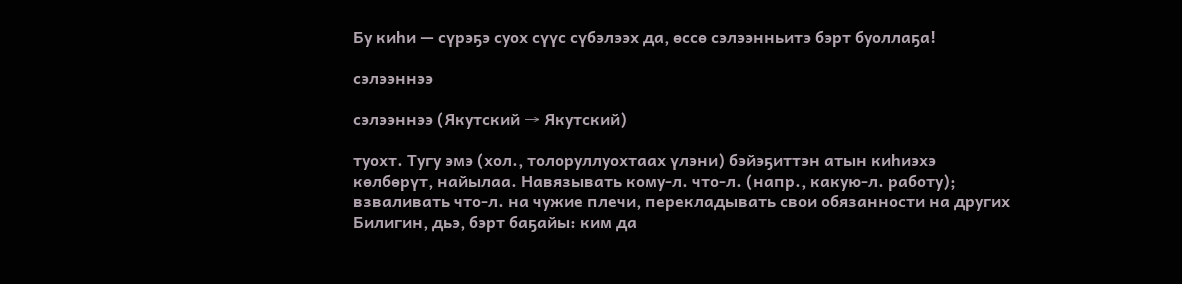Бу киһи — сүрэҕэ суох сүүс сүбэлээх да, өссө сэлээнньитэ бэрт буоллаҕа!

сэлээннээ

сэлээннээ (Якутский → Якутский)

туохт. Тугу эмэ (хол., толоруллуохтаах үлэни) бэйэҕиттэн атын киһиэхэ көлбөрүт, найылаа. Навязывать кому-л. что-л. (напр., какую-л. работу); взваливать что-л. на чужие плечи, перекладывать свои обязанности на других
Билигин, дьэ, бэрт баҕайы: ким да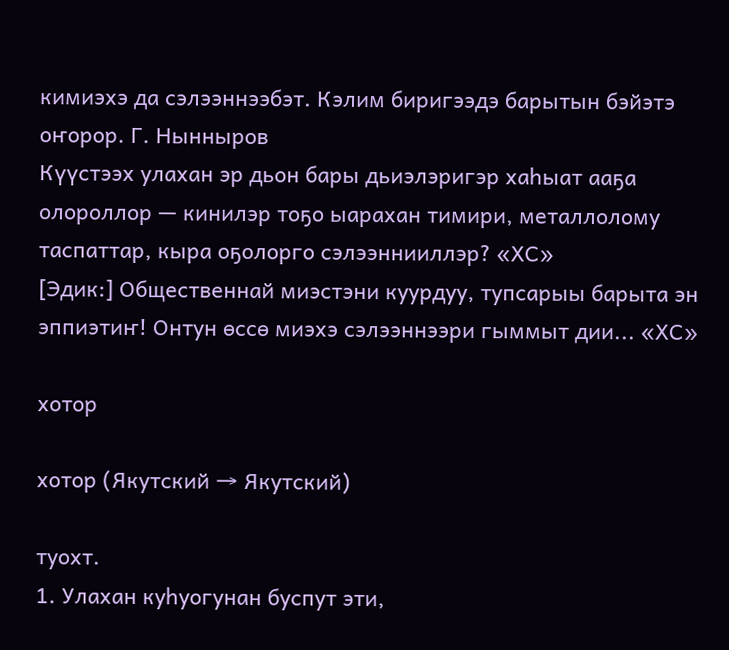кимиэхэ да сэлээннээбэт. Кэлим биригээдэ барытын бэйэтэ оҥорор. Г. Нынныров
Күүстээх улахан эр дьон бары дьиэлэригэр хаһыат ааҕа олороллор — кинилэр тоҕо ыарахан тимири, металлолому таспаттар, кыра оҕолорго сэлээннииллэр? «ХС»
[Эдик:] Общественнай миэстэни куурдуу, тупсарыы барыта эн эппиэтиҥ! Онтун өссө миэхэ сэлээннээри гыммыт дии... «ХС»

хотор

хотор (Якутский → Якутский)

туохт.
1. Улахан куһуогунан буспут эти,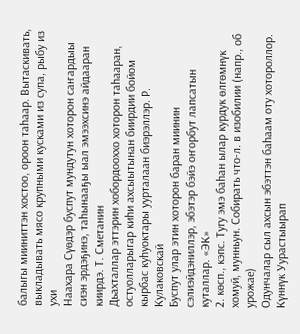балыгы мииниттэн хостоо, ороон таһаар. Вытаскивать, выкладывать мясо крупными кусками из супа, рыбу из ухи
Наахара Сүөдэр буспут мундутун хоторон саҥардыы сиэн эрдэҕинэ, таһынааҕы ыал эмээхсинэ айдааран киирдэ. Т. Сметанин
Дьахталлар эттэрин хобордооххо хоторон таһааран, остуолларыгар киһи ахсыытынан биирдии бойом кырбас куһуоктары уурталаан биэрэллэр. Р. Кулаковскай
Буспут улар этин хоторон баран миинин сэлиэйдэниллэр, эбэтэр бэйэ оҥорбут лапсатын куталлар. «ЭК»
2. көсп., кэпс. Тугу эмэ баһан ылар курдук өлгөмнүк хомуй, мунньун. Собирать что-л. в изобилии (напр., об урожае)
Одунчалар сыл ахсын эбэттэн баһаам оту хотороллор. Күннүк Уурастыырап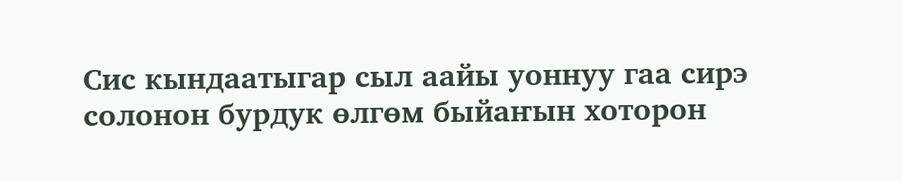Сис кындаатыгар сыл аайы уоннуу гаа сирэ солонон бурдук өлгөм быйаҥын хоторон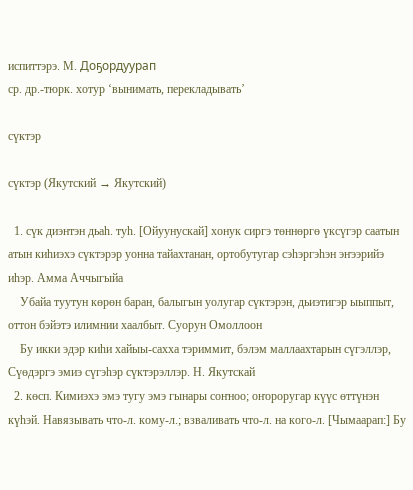испиттэрэ. М. Доҕордуурап
ср. др.-тюрк. хотур ‘вынимать, перекладывать’

сүктэр

сүктэр (Якутский → Якутский)

  1. сүк диэнтэн дьаһ. туһ. [Ойуунускай] хонук сиргэ төннөргө үксүгэр саатын атын киһиэхэ сүктэрэр уонна тайахтанан, ортобутугар сэһэргэһэн эҥээрийэ иһэр. Амма Аччыгыйа
    Убайа туутун көрөн баран, балыгын уолугар сүктэрэн, дьиэтигэр ыыппыт, оттон бэйэтэ илимнии хаалбыт. Суорун Омоллоон
    Бу икки эдэр киһи хайыы-сахха тэриммит, бэлэм маллаахтарын сүгэллэр, Сүөдэргэ эмиэ сүгэһэр сүктэрэллэр. Н. Якутскай
  2. көсп. Кимиэхэ эмэ тугу эмэ гынары соҥноо; оҥороругар күүс өттүнэн күһэй. Навязывать что-л. кому-л.; взваливать что-л. на кого-л. [Чымаарап:] Бу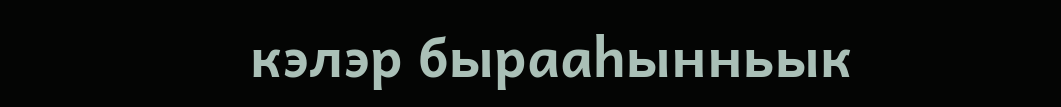кэлэр бырааһынньык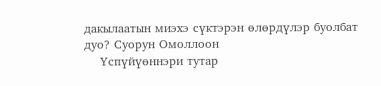дакылаатын миэхэ сүктэрэн өлөрдүлэр буолбат дуо? Суорун Омоллоон
    Үспүйүөннэри тутар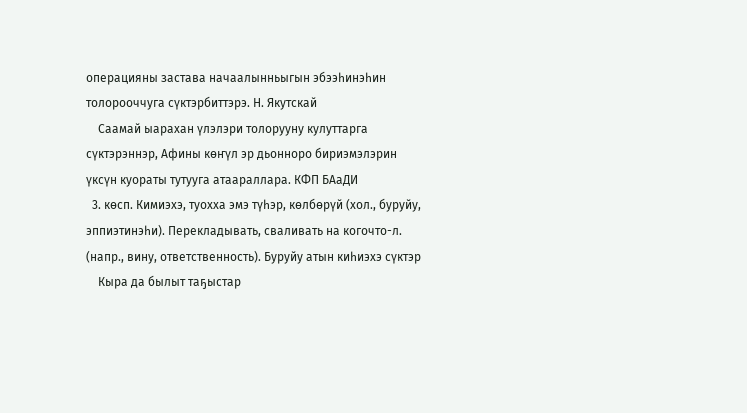операцияны застава начаалынньыгын эбээһинэһин толорооччуга сүктэрбиттэрэ. Н. Якутскай
    Саамай ыарахан үлэлэри толорууну кулуттарга сүктэрэннэр, Афины көҥүл эр дьонноро бириэмэлэрин үксүн куораты тутууга атаараллара. КФП БАаДИ
  3. көсп. Кимиэхэ, туохха эмэ түһэр, көлбөрүй (хол., буруйу, эппиэтинэһи). Перекладывать, сваливать на когочто-л. (напр., вину, ответственность). Буруйу атын киһиэхэ сүктэр
    Кыра да былыт таҕыстар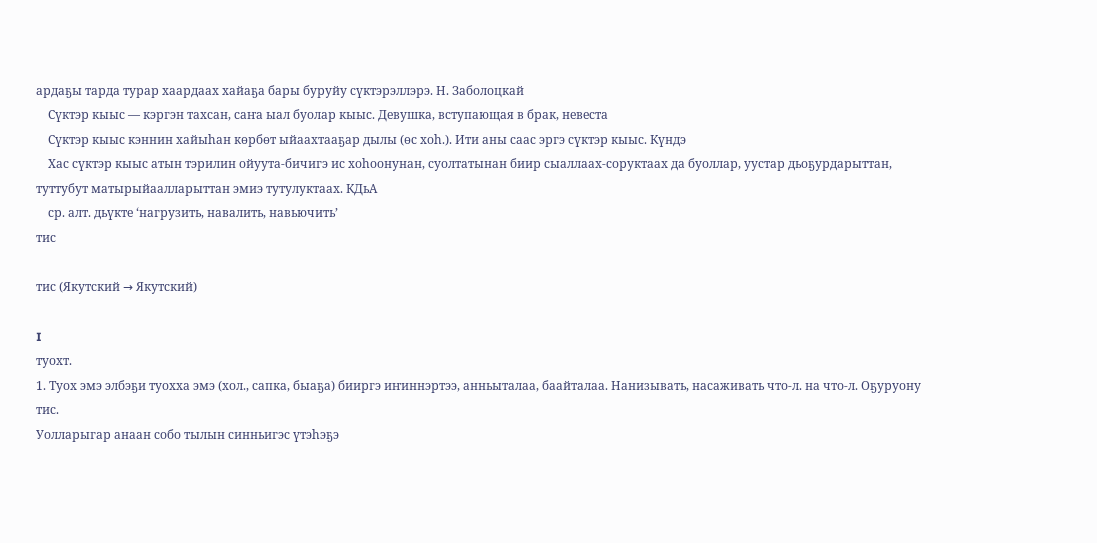ардаҕы тарда турар хаардаах хайаҕа бары буруйу сүктэрэллэрэ. Н. Заболоцкай
    Сүктэр кыыс — кэргэн тахсан, саҥа ыал буолар кыыс. Девушка, вступающая в брак, невеста
    Сүктэр кыыс кэннин хайыһан көрбөт ыйаахтааҕар дылы (өс хоһ.). Ити аны саас эргэ сүктэр кыыс. Күндэ
    Хас сүктэр кыыс атын тэрилин ойуута-бичигэ ис хоһоонунан, суолтатынан биир сыаллаах-соруктаах да буоллар, уустар дьоҕурдарыттан, туттубут матырыйаалларыттан эмиэ тутулуктаах. КДьА
    ср. алт. дьүкте ‘нагрузить, навалить, навьючить’
тис

тис (Якутский → Якутский)

I
туохт.
1. Туох эмэ элбэҕи туохха эмэ (хол., сапка, быаҕа) бииргэ иҥиннэртээ, анньыталаа, баайталаа. Нанизывать, насаживать что-л. на что-л. Оҕуруону тис.
Уолларыгар анаан собо тылын синньигэс үтэһэҕэ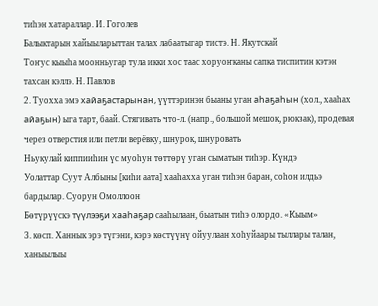тиһэн хатараллар. И. Гоголев
Балыктарын хайыыларыттан талах лабаатыгар тистэ. Н. Якутскай
Тоҥус кыыһа моонньугар тула икки хос таас хоруоҥканы сапка тиспитин кэтэн тахсан кэллэ. Н. Павлов
2. Туохха эмэ хайаҕастарынан, үүттэринэн быаны уган аһаҕаһын (хол., хааһах айаҕын) ыга тарт, баай. Стягивать что-л. (напр., большой мешок, рюкзак), продевая через отверстия или петли верёвку, шнурок, шнуровать
Ньукулай киппииһин үс муоһун төттөрү уган сыматын тиһэр. Күндэ
Уолаттар Суут Албыны [киһи аата] хааһахха уган тиһэн баран, соһон илдьэ бардылар. Суорун Омоллоон
Бөтүрүүскэ түүлээҕи хааһаҕар сааһылаан, быатын тиһэ олордо. «Кыым»
3. көсп. Ханнык эрэ түгэни, кэрэ көстүүнү ойуулаан хоһуйаары тыллары талан, ханыылыы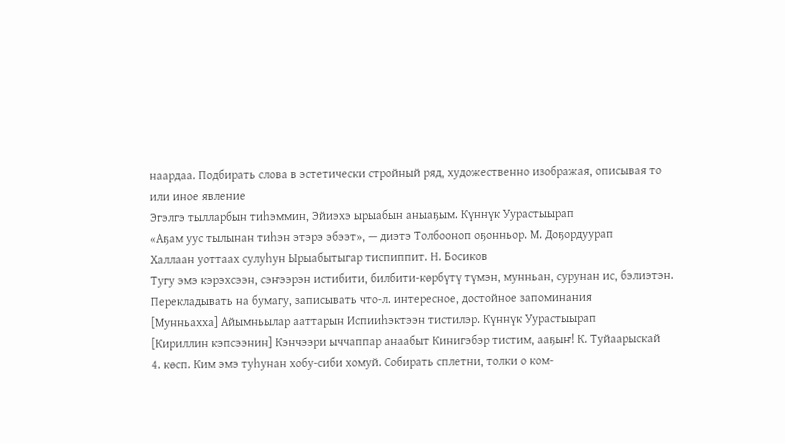наардаа. Подбирать слова в эстетически стройный ряд, художественно изображая, описывая то или иное явление
Эгэлгэ тылларбын тиһэммин, Эйиэхэ ырыабын аныаҕым. Күннүк Уурастыырап
«Аҕам уус тылынан тиһэн этэрэ эбээт», — диэтэ Толбооноп оҕонньор. М. Доҕордуурап
Халлаан уоттаах сулуһун Ырыабытыгар тиспиппит. Н. Босиков
Тугу эмэ кэрэхсээн, сэҥээрэн истибити, билбити-көрбүтү түмэн, мунньан, сурунан ис, бэлиэтэн. Перекладывать на бумагу, записывать что-л. интересное, достойное запоминания
[Мунньахха] Айымньылар ааттарын Испииһэктээн тистилэр. Күннүк Уурастыырап
[Кириллин кэпсээнин] Кэнчээри ыччаппар анаабыт Кинигэбэр тистим, ааҕыҥ! К. Туйаарыскай
4. көсп. Ким эмэ туһунан хобу-сиби хомуй. Собирать сплетни, толки о ком-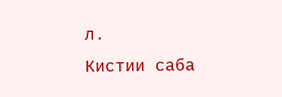л.
Кистии саба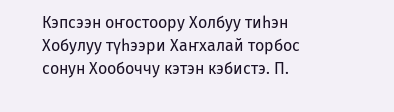Кэпсээн оҥостоору Холбуу тиһэн Хобулуу түһээри Хаҥхалай торбос сонун Хообоччу кэтэн кэбистэ. П.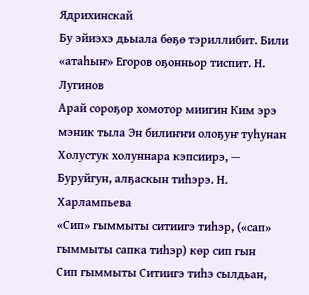Ядрихинскай
Бу эйиэхэ дьыала бөҕө тэриллибит. Били «атаһыҥ» Егоров оҕонньор тиспит. Н. Лугинов
Арай сороҕор хомотор миигин Ким эрэ мэник тыла Эн билиҥҥи олоҕуҥ туһунан Холустук холуннара кэпсиирэ, — Буруйгун, алҕаскын тиһэрэ. Н. Харлампьева
«Сип» гыммыты ситиигэ тиһэр, («сап» гыммыты сапка тиһэр) көр сип гын
Сип гыммыты Ситиигэ тиһэ сылдьан,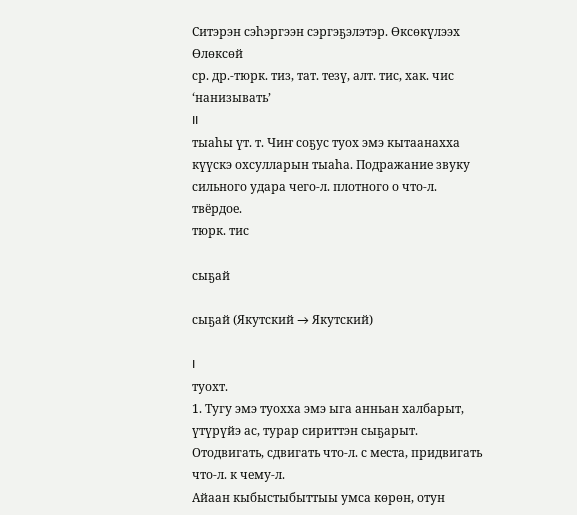Ситэрэн сэһэргээн сэргэҕэлэтэр. Өксөкүлээх Өлөксөй
ср. др.-тюрк. тиз, тат. тезү, алт. тис, хак. чис ‘нанизывать’
II
тыаһы үт. т. Чиҥ соҕус туох эмэ кытаанахха күүскэ охсулларын тыаһа. Подражание звуку сильного удара чего-л. плотного о что-л. твёрдое.
тюрк. тис

сыҕай

сыҕай (Якутский → Якутский)

I
туохт.
1. Тугу эмэ туохха эмэ ыга анньан халбарыт, үтүрүйэ ас, турар сириттэн сыҕарыт. Отодвигать, сдвигать что-л. с места, придвигать что-л. к чему-л.
Айаан кыбыстыбыттыы умса көрөн, отун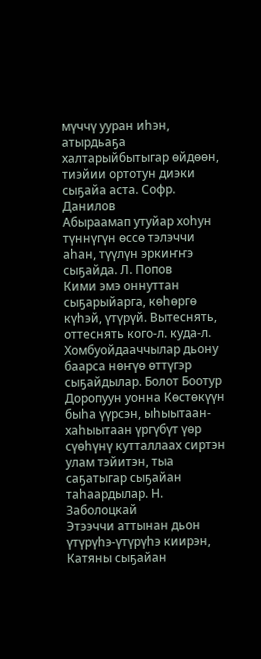мүччү ууран иһэн, атырдьаҕа халтарыйбытыгар өйдөөн, тиэйии ортотун диэки сыҕайа аста. Софр. Данилов
Абыраамап утуйар хоһун түннүгүн өссө тэлэччи аһан, түүлүн эркиҥҥэ сыҕайда. Л. Попов
Кими эмэ оннуттан сыҕарыйарга, көһөргө күһэй, үтүрүй. Вытеснять, оттеснять кого-л. куда-л. Хомбуойдааччылар дьону баарса нөҥүө өттүгэр сыҕайдылар. Болот Боотур
Доропуун уонна Көстөкүүн быһа үүрсэн, ыһыытаан-хаһыытаан үргүбүт үөр сүөһүнү кутталлаах сиртэн улам тэйитэн, тыа саҕатыгар сыҕайан таһаардылар. Н. Заболоцкай
Этээччи аттынан дьон үтүрүһэ-үтүрүһэ киирэн, Катяны сыҕайан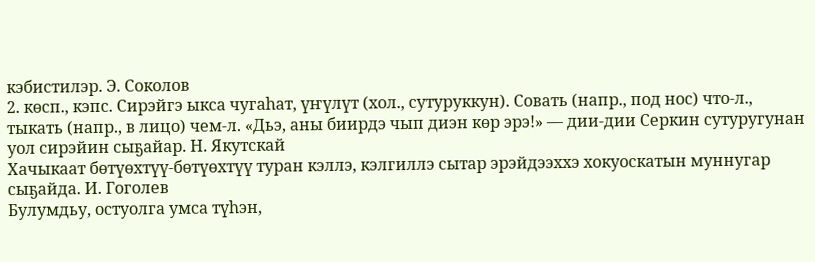кэбистилэр. Э. Соколов
2. көсп., кэпс. Сирэйгэ ыкса чугаһат, үҥүлүт (хол., сутуруккун). Совать (напр., под нос) что-л., тыкать (напр., в лицо) чем-л. «Дьэ, аны биирдэ чып диэн көр эрэ!» — дии-дии Серкин сутуругунан уол сирэйин сыҕайар. Н. Якутскай
Хачыкаат бөтүөхтүү-бөтүөхтүү туран кэллэ, кэлгиллэ сытар эрэйдээххэ хокуоскатын муннугар сыҕайда. И. Гоголев
Булумдьу, остуолга умса түһэн,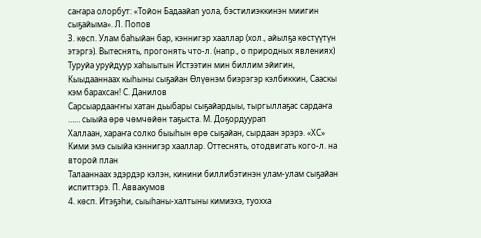саҥара олорбут: «Тойон Бадаайап уола, бэстилиэккинэн миигин сыҕайыма». Л. Попов
3. көсп. Улам баһыйан бар, кэннигэр хааллар (хол., айылҕа көстүүтүн этэргэ). Вытеснять, прогонять что-л. (напр., о природных явлениях)
Туруйа уруйдуур хаһыытын Истээтин мин биллим эйигин, Кыыдааннаах кыһыны сыҕайан Өлүөнэм биэрэгэр кэлбиккин, Сааскы кэм барахсан! С. Данилов
Сарсыардааҥҥы хатан дьыбары сыҕайардыы, тыргыллаҕас сардаҥа …… сыыйа өрө чөмчөйөн таҕыста. М. Доҕордуурап
Халлаан, хараҥа солко быыһын өрө сыҕайан, сырдаан эрэрэ. «ХС»
Кими эмэ сыыйа кэннигэр хааллар. Оттеснять, отодвигать кого-л. на второй план
Талааннаах эдэрдэр кэлэн, кинини биллибэтинэн улам-улам сыҕайан испиттэрэ. П. Аввакумов
4. көсп. Итэҕэһи, сыыһаны-халтыны кимиэхэ, туохха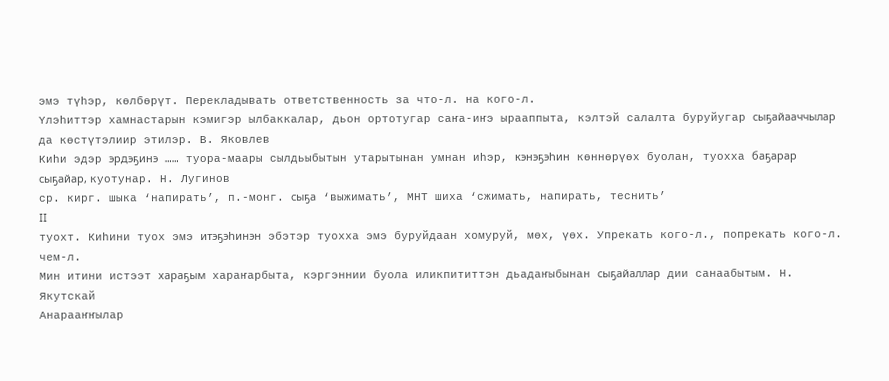эмэ түһэр, көлбөрүт. Перекладывать ответственность за что-л. на кого-л.
Үлэһиттэр хамнастарын кэмигэр ылбаккалар, дьон ортотугар саҥа-иҥэ ырааппыта, кэлтэй салалта буруйугар сыҕайааччылар да көстүтэлиир этилэр. В. Яковлев
Киһи эдэр эрдэҕинэ …… туора-маары сылдьыбытын утарытынан умнан иһэр, кэнэҕэһин көннөрүөх буолан, туохха баҕарар сыҕайар, куотунар. Н. Лугинов
ср. кирг. шыка ‘напирать’, п.-монг. сыҕа ‘выжимать’, МНТ шиха ‘сжимать, напирать, теснить’
II
туохт. Киһини туох эмэ итэҕэһинэн эбэтэр туохха эмэ буруйдаан хомуруй, мөх, үөх. Упрекать кого-л., попрекать кого-л. чем-л.
Мин итини истээт хараҕым хараҥарбыта, кэргэннии буола иликпититтэн дьадаҥыбынан сыҕайаллар дии санаабытым. Н. Якутскай
Анарааҥҥылар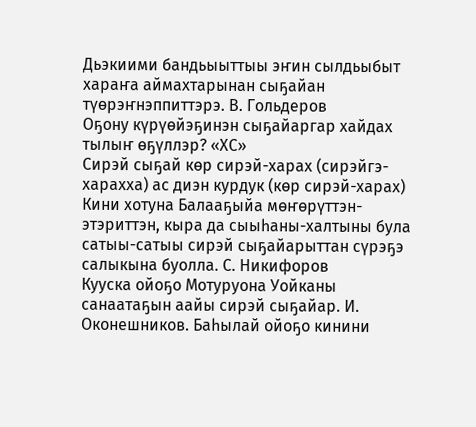Дьэкиими бандьыыттыы эҥин сылдьыбыт хараҥа аймахтарынан сыҕайан түөрэҥнэппиттэрэ. В. Гольдеров
Оҕону күрүөйэҕинэн сыҕайаргар хайдах тылыҥ өҕүллэр? «ХС»
Сирэй сыҕай көр сирэй-харах (сирэйгэ-харахха) ас диэн курдук (көр сирэй-харах)
Кини хотуна Балааҕыйа мөҥөрүттэн-этэриттэн, кыра да сыыһаны-халтыны була сатыы-сатыы сирэй сыҕайарыттан сүрэҕэ салыкына буолла. С. Никифоров
Кууска ойоҕо Мотуруона Уойканы санаатаҕын аайы сирэй сыҕайар. И. Оконешников. Баһылай ойоҕо кинини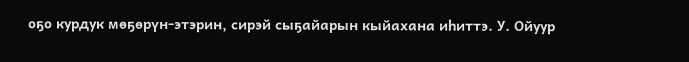оҕо курдук мөҕөрүн-этэрин, сирэй сыҕайарын кыйахана иһиттэ. У. Ойуур